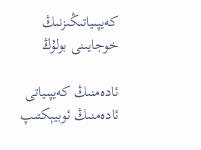كەيپىياتىڭىزنىڭ خوجايىنى بولۇڭ

ئادەمنىڭ كەيپىياتى ئادەمنىڭ ئوبيېكتىپ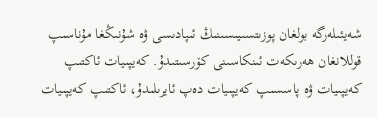شەيئىلەرگە بولغان پوزىتسىيىسىنىڭ ئىپادىسى ۋە شۇنىڭغا مۇناسىپ قوللانغان ھەرىكەت ئىنكاسىنى كۆرسىتىدۇ. كەيپىيات ئاكتىپ كەيپىيات ۋە پاسسىپ كەيپىيات دەپ ئايرىلىدۇ، ئاكتىپ كەيپىيات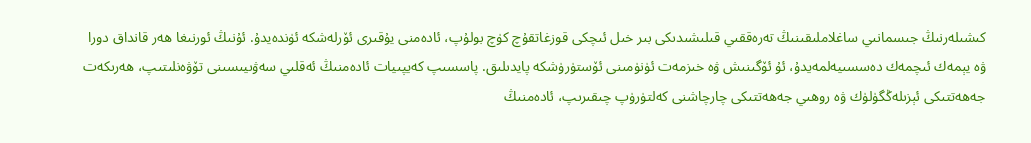كىشىلەرنىڭ جىسمانىي ساغلاملىقىنىڭ تەرەققىي قىلىشىدىكى بىر خىل ئىچكى قوزغاتقۇچ كۈچ بولۇپ، ئادەمنى يۇقىرى ئۆرلەشكە ئۈندەيدۇ. ئۇنىڭ ئورنىغا ھەر قانداق دورا ۋە يېمەك ئىچمەك دەسسىيەلمەيدۇ، ئۇ ئۆگىنىش ۋە خىزمەت ئۈنۈمىنى ئۆستۈرۈشكە پايدىلىق. پاسسىپ كەيپىيات ئادەمنىڭ ئەقلىي سەۋىيىسىنى تۆۋەنلىتىپ، ھەرىكەت جەھەتتىكى ئېزىلەڭگۈلۈك ۋە روھىي جەھەتتىكى چارچاشنى كەلتۈرۈپ چىقىرىپ، ئادەمنىڭ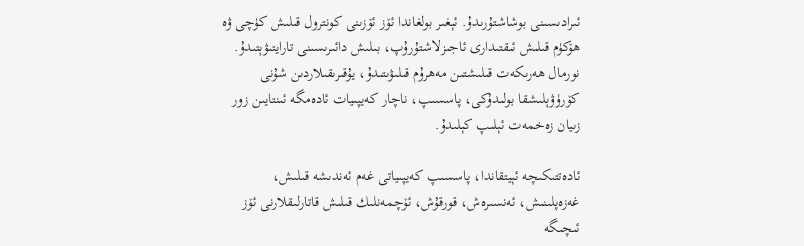ئىرادىسىنى بوشاشتۇرىدۇ. ئېغىر بولغاندا ئۆز ئۆزىنى كونترول قىلىش كۈچى ۋە ھۆكۈم قىلىش ئىقتىدارى ئاجىزلاشتۇرۇپ، بىلىش دائىرىسىنى تارايتىۋېتىدۇ. نورمال ھەرىكەت قىلىشتىن مەھرۇم قىلىۋىتىدۇ، يۇقىرىقىلاردىن شۇنى كۆرۈۋېلىشقا بولىدۇكى، پاسسىپ، ناچار كەيپىيات ئادەمگە ئىنتايىن زور زىيان زەخمەت ئېلىپ كېلىدۇ.

ئادەتتىكىچە ئېيتقاندا، پاسسىپ كەيپىياتى غەم ئەندىشە قىلىش، غەزەپلىنىش، ئەنسىرەش، قورقۇش، ئۆچمەنلىك قىلىش قاتارلىقلارنى ئۆز ئىچىگە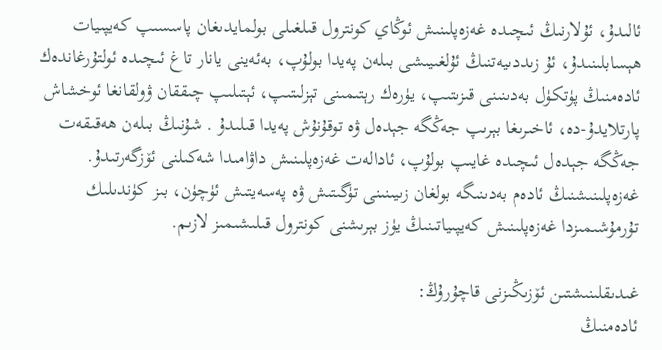ئالىدۇ، ئۇلارنىڭ ئىچىدە غەزەپلىنىش ئوڭاي كونترول قىلغىلى بولمايدىغان پاسسىپ كەيپىيات ھېسابلىنىدۇ، ئۇ زىددىيەتنىڭ ئۇلغىيىشى بىلەن پەيدا بولۇپ، بەئەينى يانار تاغ ئىچىدە ئولتۇرغاندەك ئادەمنىڭ پۈتكۈل بەدىنىنى قىزىتىپ، يۈرەك رېتىمىنى تېزلىتىپ، ئېتىلىپ چىققان ۋولقانغا ئوخشاش پارتلايدۇ-دە، ئاخىرىغا بېرىپ جەڭگە جېدەل ۋە توقۇنۇش پەيدا قىلىدۇ . شۇنىڭ بىلەن ھەقىقەت جەڭگە جېدەل ئىچىدە غايىپ بولۇپ، ئادالەت غەزەپلىنىش داۋامىدا شەكىلنى ئۆزگەرتىدۇ.
غەزەپلىنىشنىڭ ئادەم بەدىنىگە بولغان زىيىنىنى تۈگىتىش ۋە پەسەيتىش ئۈچۈن، بىز كۈندىلىك تۇرمۇشىمىزدا غەزەپلىنىش كەيپىياتىنىڭ يۈز بېرىشنى كونترول قىلىشىمىز لازىم.

غىدىقلىنىشتىن ئۆزىڭىزنى قاچۇرۇڭ:
ئادەمنىڭ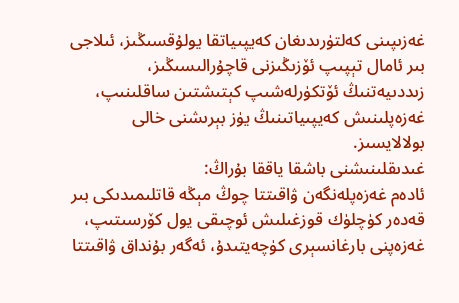غەزىپىنى كەلتۈرىدىغان كەيپىياتقا يولۇقسىڭىز، ئىلاجى بىر ئامال تېپىپ ئۆزىڭىزنى قاچۇرالىسىڭىز، زىددىيەتنىڭ ئۆتكۈرلەشىپ كېتىشتىن ساقلىنىپ، غەزەپلىنىش كەيپىياتىنىڭ يۈز بېرىشنى خالى بولالايسىز.
غىدىقلىنىشنى باشقا ياققا بۇراڭ:
ئادەم غەزەپلەنگەن ۋاقىتتا چوڭ مېڭە قاتلىمىدىكى بىر قەدەر كۈچلۈك قوزغىلىش ئوچىقى يول كۆرسىتىپ، غەزەپنى بارغانسېرى كۈچەيتىدۇ، ئەگەر بۇنداق ۋاقىتتا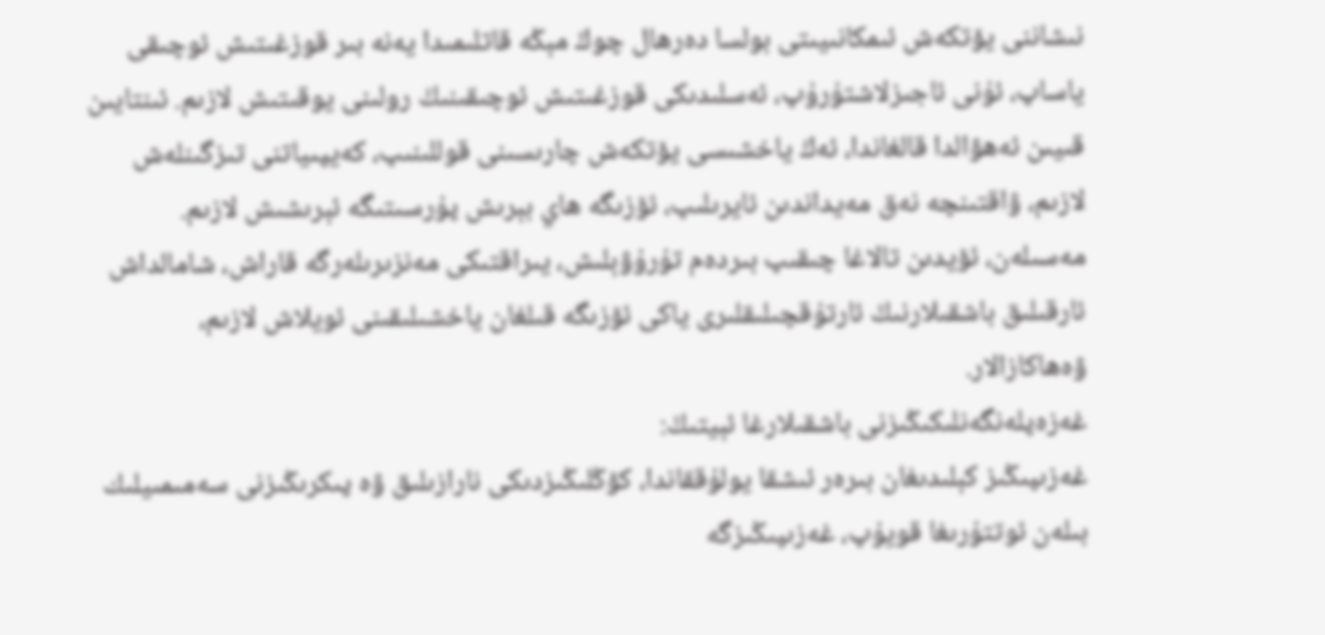نىشاننى يۆتكەش ئىمكانىيىتى بولسا دەرھال چوڭ مېڭە قاتلىمىدا يەنە بىر قوزغىتىش ئوچىقى ياساپ، ئۇنى ئاجىزلاشتۇرۇپ، ئەسلىدىكى قوزغىتىش ئوچىقىنىڭ رولىنى يوقىتىش لازىم. ئىنتايىن قىيىن ئەھۋالدا قالغاندا، ئەڭ ياخشىسى يۆتكەش چارىسىنى قوللىنىپ، كەيپىياتنى تىزگىنلەش لازىم، ۋاقتىنچە نەق مەيداندىن ئايرىلىپ، ئۆزىگە ھاي بېرىش پۇرسىتىگە ئېرىشىش لازىم. مەسىلەن، ئۆيدىن تالاغا چىقىپ بىردەم تۇرۇۋېلىش، يىراقتىكى مەنزىرىلەرگە قاراش، شامالداش ئارقىلىق باشقىلارنىڭ ئارتۇقچىلىقلىرى ياكى ئۆزىگە قىلغان ياخشىلىقىنى ئويلاش لازىم، ۋەھاكازالار.
غەزەپلەنگەنلىكىڭىزنى باشقىلارغا ئېيتىڭ:
غەزىپىڭىز كېلىدىغان بىرەر ئىشقا يولۇققاندا، كۆڭلىڭىزدىكى نارازىلىق ۋە پىكرىڭىزنى سەمىمىيلىك بىلەن ئوتتۇرىغا قويۇپ، غەزىپىڭىزگە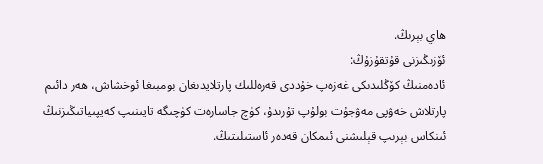ھاي بېرىڭ.
ئۆزىڭىزنى قۇتقۇزۇڭ:
ئادەمنىڭ كۆڭلىدىكى غەزەپ خۇددى قەرەللىك پارتلايدىغان بومبىغا ئوخشاش، ھەر دائىم پارتلاش خەۋپى مەۋجۇت بولۇپ تۇرىدۇ، كۈچ جاسارەت كۈچىگە تايىنىپ كەيپىياتىڭىزنىڭ ئىنكاس بېرىپ قېلىشنى ئىمكان قەدەر ئاستىلىتىڭ.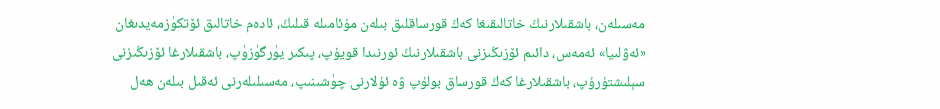مەسىلەن، باشقىلارنىڭ خاتالىقىغا كەڭ قورساقلىق بىلەن مۇئامىلە قىلىڭ، ئادەم خاتالىق ئۆتكۈزمەيدىغان «ئەۋلىيا» ئەمەس، دائىم ئۆزىڭىزنى باشقىلارنىڭ ئورنىدا قويۇپ، پىكىر يۈرگۈزۈپ، باشقىلارغا ئۆزىڭىزنى سېلىشتۇرۇپ، باشقىلارغا كەڭ قورساق بولۇپ ۋە ئۇلارنى چۈشىنىپ، مەسىلىلەرنى ئەقىل بىلەن ھەل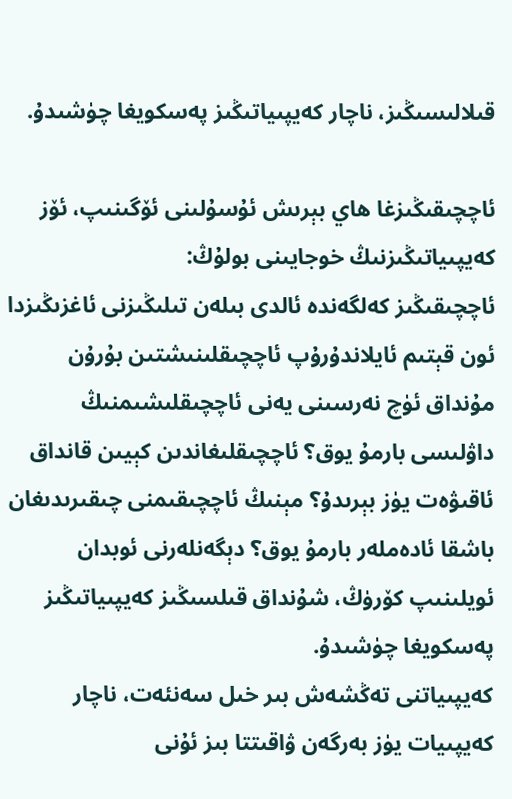قىلالىسىڭىز، ناچار كەيپىياتىڭىز پەسكويغا چۈشىدۇ.

ئاچچىقىڭىزغا ھاي بېرىش ئۇسۇلىنى ئۆگىنىپ، ئۆز كەيپىياتىڭىزنىڭ خوجايىنى بولۇڭ:
ئاچچىقىڭىز كەلگەندە ئالدى بىلەن تىلىڭىزنى ئاغزىڭىزدا ئون قېتىم ئايلاندۇرۇپ ئاچچىقلىنىشتىن بۇرۇن مۇنداق ئۈچ نەرسىنى يەنى ئاچچىقلىشىمنىڭ داۋلىسى بارمۇ يوق؟ ئاچچىقلىغاندىن كېيىن قانداق ئاقىۋەت يۈز بېرىدۇ؟ مېنىڭ ئاچچىقىمنى چىقىرىدىغان باشقا ئادەملەر بارمۇ يوق؟ دېگەنلەرنى ئوبدان ئويلىنىپ كۆرۈڭ، شۇنداق قىلسىڭىز كەيپىياتىڭىز پەسكويغا چۈشىدۇ.
كەيپىياتنى تەڭشەش بىر خىل سەنئەت، ناچار كەيپىيات يۈز بەرگەن ۋاقىتتا بىز ئۇنى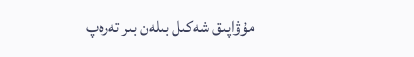مۇۋاپىق شەكىل بىلەن بىر تەرەپ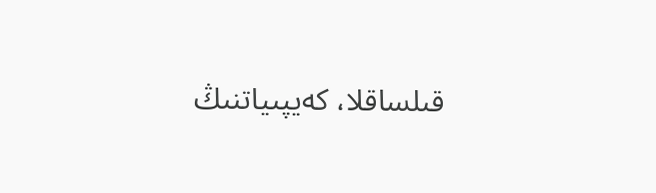قىلساقلا، كەيپىياتنىڭ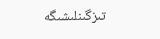تىزگىنلىشىگە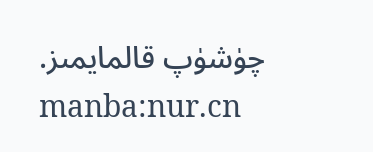چۈشۈپ قالمايمىز.
manba:nur.cn